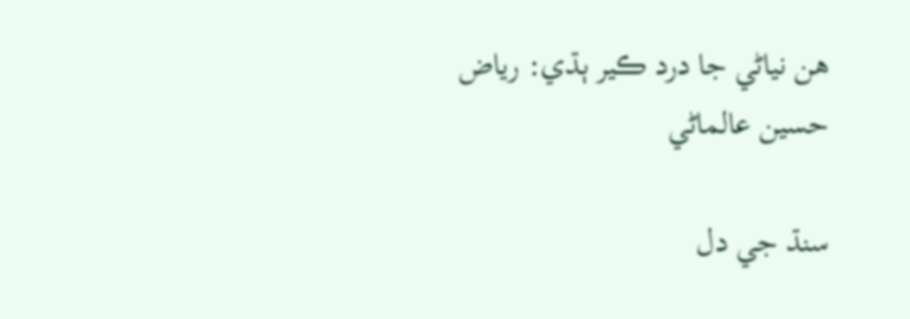ھن نياڻي جا درد ڪير ٻڌي: رياض حسين عالماڻي

سنڌ جي دل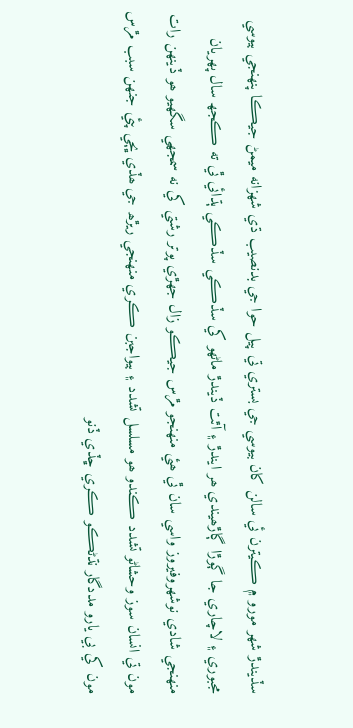سڏيندڙ شھر مورو ۾ ڪيترن ئي سالن کان بيوسي جي بستري تي پيل حوا جي بدنصيب ڌي شھزانه ميمڻ جيڪا پنھنجي بيوسي مجبوري ۽ لاچاري جا ڳوڙا ڳاڙھيندي ھر ايندڙ ۽ آٿت ڏيندڙ ماڻھو کي سڏڪي سڏڪي ٻڌائي ٿي ته ڪجھ سال پھريان منھنجي شادي نوشھروفيروز واسي سان ٿي ھئي منھنجو مڙس جيڪو زال جھڙي پوتر رشتي کي نه سمجھي سگھيو ھو ڏينھن رات مون تي انسان سوز وحشاڻو تشدد ڪندو ھو مسلسل تشدد ۽ بيواجبن ڪري منھنجي ريڙھ جي ھڏي ڀڄي پئي جنھن سبب مڙس مون کي بي يارو مددگار نڌڻڪو ڪري ڇڏي ڏنو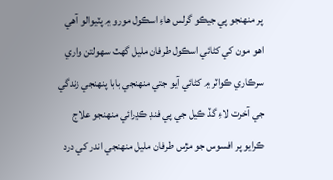پر منھنجو پي جيڪو گرلس ھاءِ اسڪول مورو ۾ پٽيوالو آھي اھو مون کي کڻائي اسڪول طرفان مليل گھٽ سھولتن واري سرڪاري ڪواٽر ۾ کڻائي آيو جتي منھنجي بابا پنھنجي زندگي جي آخرت لاءِ گڏ ڪيل جي پي فنڊ ڪڍرائي منھنجو علاج ڪرايو پر افسوس جو مڙس طرفان مليل منھنجي اندر کي درد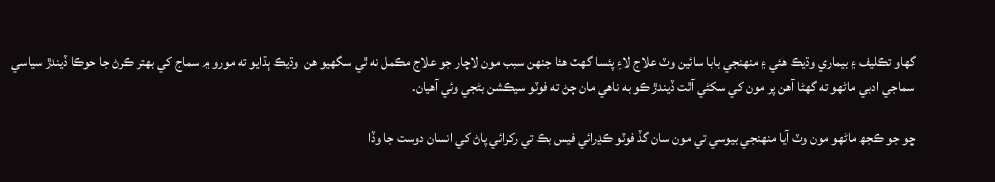گھاو تڪليف ۽ بيماري وڌيڪ ھئي ۽ منھنجي بابا سائين وٽ علاج لاءِ پئسا گھٽ ھئا جنھن سبب مون لاچار جو علاج مڪمل نه ٿي سگھيو ھن  وڌيڪ ٻڌايو ته مورو ۾ سماج کي بھتر ڪرڻ جا حوڪا ڏيندڙ سياسي سماجي ادبي ماڻھو ته گھڻا آھن پر مون کي سکڻي آٿت ڏيندڙ ڪو به ناھي مان ڄڻ ته فوٽو سيڪشن بڻجي وئي آھيان.

ڇو جو ڪجھ ماڻھو مون وٽ آيا منھنجي بيوسي تي مون سان گڏ فوٽو ڪڍرائي فيس بڪ تي رکرائي پاڻ کي انسان دوست جا وڏا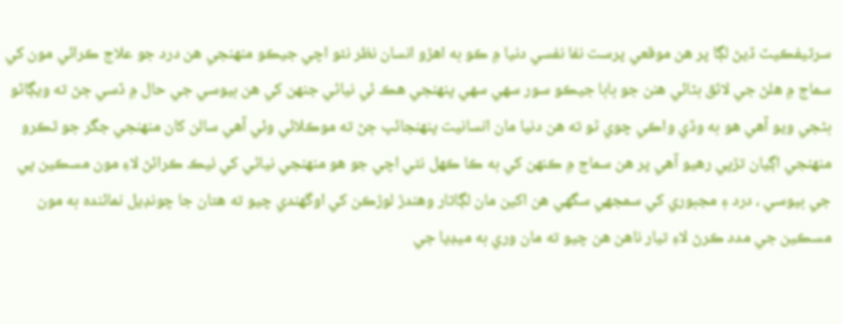سرٽيفڪيٽ ڏيڻ لڳا پر ھن موقعي پرست نفا نفسي دنيا ۾ ڪو به اھڙو انسان نظر نٿو اچي جيڪو منھنجي ھن درد جو علاج ڪرائي مون کي سماج ۾ ھلڻ جي لائق بڻائي ھنن جو بابا جيڪو سور سھي سھي پنھنجي ھڪ ئي نياڻي جنھن کي ھن بيوسي جي حال ۾ ڏسي ڄڻ ته ويڳاڻو بڻجي ويو آھي ھو به وڏي واڪي چوي ٿو ته ھن دنيا مان انسانيت پنھنجائپ ڄڻ ته موڪلائي وئي آھي سالن کان منھنجي جگر جو ٽڪرو منھنجي اڳيان تڙپي رھيو آھي پر ھن سماج ۾ ڪنھن کي به ڪا ڪھل نٿي اچي جو ھو منھنجي نياڻي کي ٺيڪ ڪرائڻ لاءِ مون مسڪين پي جي بيوسي ، درد ۽ مجبوري کي سمجھي سگھي ھن اکين مان لڳاتار وھندڙ لوڙڪن کي اوگھندي چيو ته ھتان جا چونڊيل نمائنده به مون مسڪين جي مدد ڪرڻ لاءِ تيار ناھن ھن چيو ته مان وري به ميڊيا جي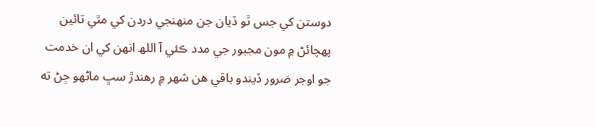دوستن کي جس ٿو ڏيان جن منھنجي دردن کي مٿي تائين پھچائڻ ۾ مون مجبور جي مدد ڪئي آ اللھ انھن کي ان خدمت جو اوجر ضرور ڏيندو باقي ھن شھر ۾ رھندڙ سڀ ماڻھو ڄڻ ته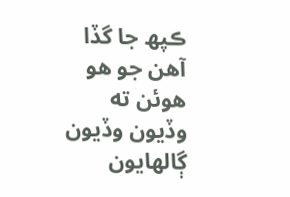ڪپھ جا گڏا آھن جو ھو ھوئن ته وڏيون وڏيون ڳالھايون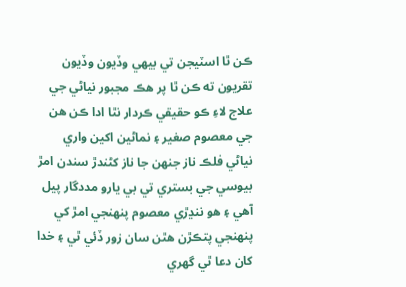ڪن ٿا اسٽيجن تي بيھي وڏيون وڏيون تقريون ته ڪن ٿا پر ھڪ مجبور نياڻي جي علاج لاءِ ڪو حقيقي ڪردار نٿا ادا ڪن ھن جي معصوم صغير ۽ نماڻين اکين واري نياڻي فلڪ ناز جنھن جا ناز کڻندڙ سندن امڙ بيوسي جي بستري تي بي يارو مددگار پيل آھي ۽ ھو ننڍڙي معصوم پنھنجي امڙ کي پنھنجي پتڪڙن ھٿن سان زور ڏئي ٿي ۽ خدا کان دعا ٿي گھري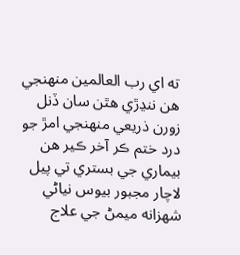ته اي رب العالمين منھنجي ھن ننڍڙي ھٿن سان ڏنل زورن ذريعي منھنجي امڙ جو درد ختم ڪر آخر ڪير ھن بيماري جي بستري تي پيل لاچار مجبور بيوس نياڻي شھزانه ميمڻ جي علاج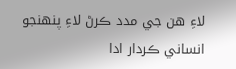لاءِ ھن جي مدد ڪرڻ لاءِ پنھنجو انساني ڪردار ادا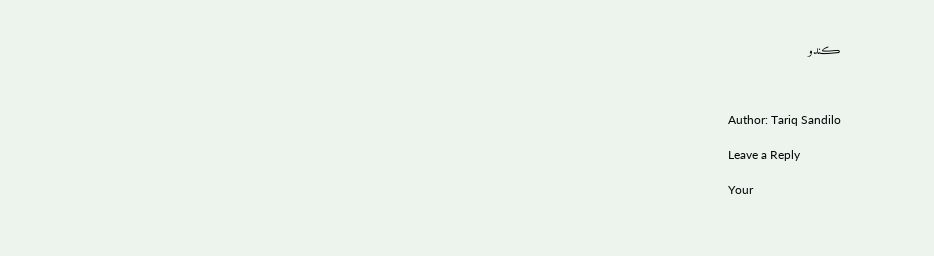ڪندو



Author: Tariq Sandilo

Leave a Reply

Your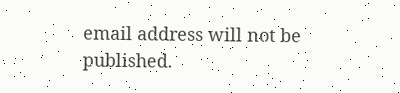email address will not be published.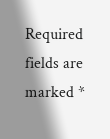Required fields are marked *